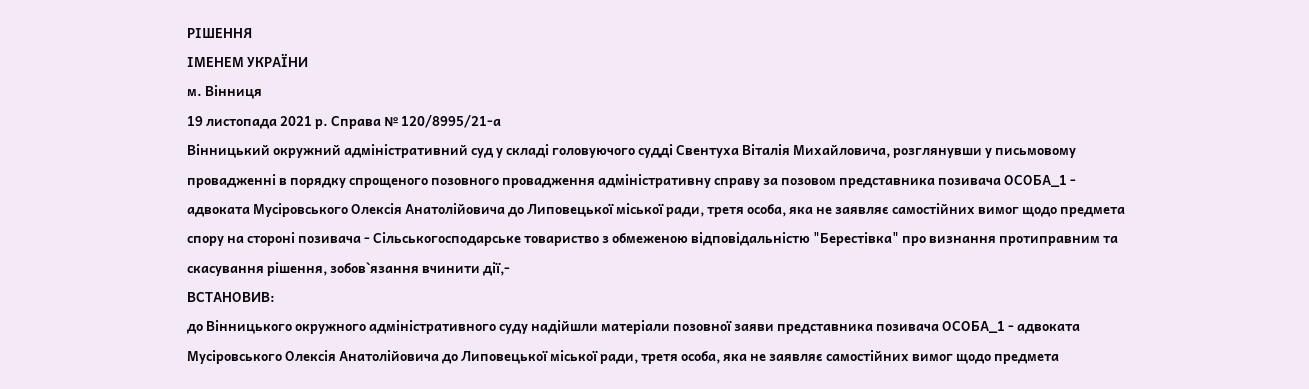РІШЕННЯ
ІМЕНЕМ УКРАЇНИ
м. Вінниця
19 листопада 2021 р. Справа № 120/8995/21-а
Вінницький окружний адміністративний суд у складі головуючого судді Свентуха Віталія Михайловича, розглянувши у письмовому провадженні в порядку спрощеного позовного провадження адміністративну справу за позовом представника позивача ОСОБА_1 - адвоката Мусіровського Олексія Анатолійовича до Липовецької міської ради, третя особа, яка не заявляє самостійних вимог щодо предмета спору на стороні позивача - Сільськогосподарське товариство з обмеженою відповідальністю "Берестівка" про визнання протиправним та скасування рішення, зобов`язання вчинити дії,-
ВСТАНОВИВ:
до Вінницького окружного адміністративного суду надійшли матеріали позовної заяви представника позивача ОСОБА_1 - адвоката Мусіровського Олексія Анатолійовича до Липовецької міської ради, третя особа, яка не заявляє самостійних вимог щодо предмета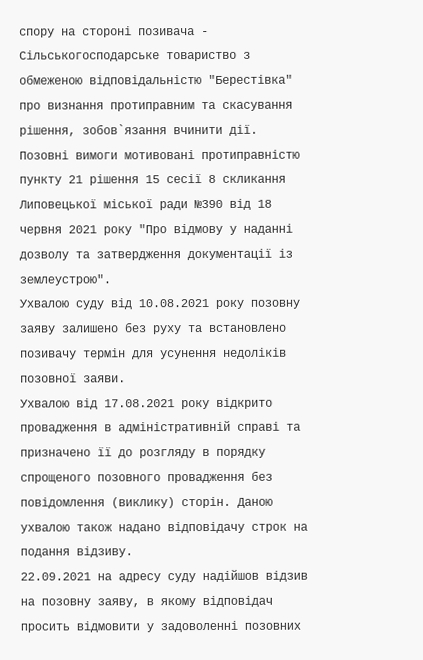спору на стороні позивача - Сільськогосподарське товариство з обмеженою відповідальністю "Берестівка" про визнання протиправним та скасування рішення, зобов`язання вчинити дії.
Позовні вимоги мотивовані протиправністю пункту 21 рішення 15 сесії 8 скликання Липовецької міської ради №390 від 18 червня 2021 року "Про відмову у наданні дозволу та затвердження документації із землеустрою".
Ухвалою суду від 10.08.2021 року позовну заяву залишено без руху та встановлено позивачу термін для усунення недоліків позовної заяви.
Ухвалою від 17.08.2021 року відкрито провадження в адміністративній справі та призначено її до розгляду в порядку спрощеного позовного провадження без повідомлення (виклику) сторін. Даною ухвалою також надано відповідачу строк на подання відзиву.
22.09.2021 на адресу суду надійшов відзив на позовну заяву, в якому відповідач просить відмовити у задоволенні позовних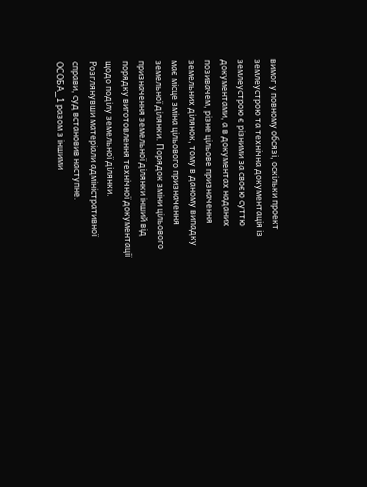вимог у повному обсязі, оскільки проект землеустрою та технічна документація із землеустрою є різними за своєю суттю документами, а в документах наданих позивачем, різне цільове призначення земельних ділянок, тому в даному випадку має місце зміна цільового призначення земельної ділянки. Порядок зміни цільового призначення земельної ділянки інший від порядку виготовлення технічної документації щодо поділу земельної ділянки.
Розглянувши матеріали адміністративної справи, суд встановив наступне.
ОСОБА_1 разом з іншими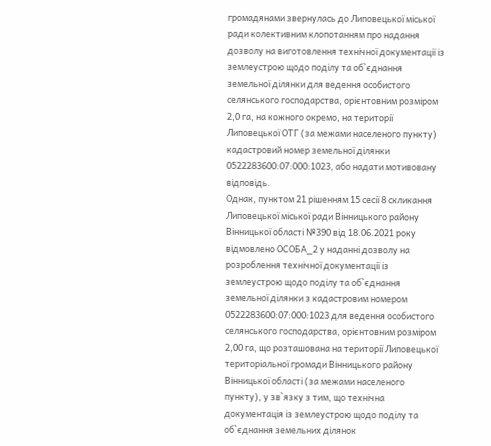громадянами звернулась до Липовецької міської ради колективним клопотанням про надання дозволу на виготовлення технічної документації із землеустрою щодо поділу та об`єднання земельної ділянки для ведення особистого селянського господарства, орієнтовним розміром 2,0 га, на кожного окремо, на території Липовецької ОТГ (за межами населеного пункту) кадастровий номер земельної ділянки 0522283600:07:000:1023, або надати мотивовану відповідь.
Однак, пунктом 21 рішенням 15 сесії 8 скликання Липовецької міської ради Вінницького району Вінницької області №390 від 18.06.2021 року відмовлено ОСОБА_2 у наданні дозволу на розроблення технічної документації із землеустрою щодо поділу та об`єднання земельної ділянки з кадастровим номером 0522283600:07:000:1023 для ведення особистого селянського господарства, орієнтовним розміром 2,00 га, що розташована на території Липовецької територіальної громади Вінницького району Вінницької області (за межами населеного пункту), у зв`язку з тим, що технічна документація із землеустрою щодо поділу та об`єднання земельних ділянок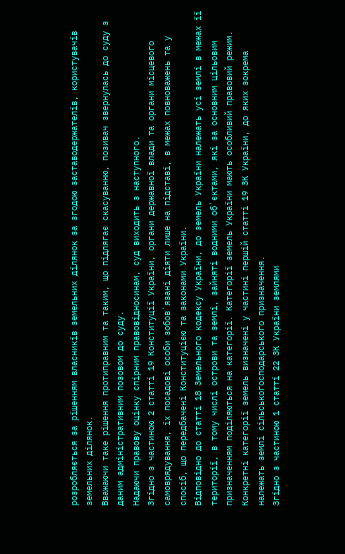розробляється за рішенням власників земельних ділянок за згодою заставодержателів, користувачів земельних ділянок.
Вважаючи таке рішення протиправним та таким, що підлягає скасуванню, позивач звернулась до суду з даним адміністративним позовом до суду.
Надаючи правову оцінку спірним правовідносинам, суд виходить з наступного.
Згідно з частиною 2 статті 19 Конституції України, органи державної влади та органи місцевого самоврядування, їх посадові особи зобов`язані діяти лише на підставі, в межах повноважень та у спосіб, що передбачені Конституцією та законами України.
Відповідно до статті 18 Земельного кодексу України, до земель України належать усі землі в межах її території, в тому числі острови та землі, зайняті водними об`єктами, які за основним цільовим призначенням поділяються на категорії. Категорії земель України мають особливий правовий режим.
Конкретні категорії земель визначені у частині першій статті 19 ЗК України, до яких зокрема належать землі сільськогосподарського призначення.
Згідно з частиною 1 статті 22 ЗК України землями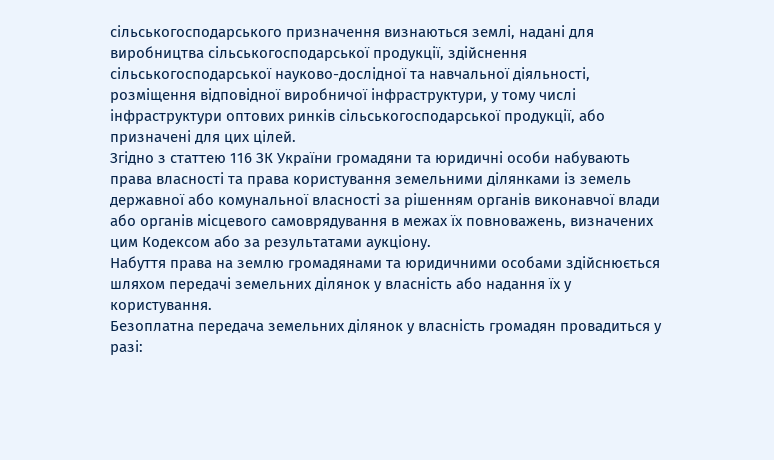сільськогосподарського призначення визнаються землі, надані для виробництва сільськогосподарської продукції, здійснення сільськогосподарської науково-дослідної та навчальної діяльності, розміщення відповідної виробничої інфраструктури, у тому числі інфраструктури оптових ринків сільськогосподарської продукції, або призначені для цих цілей.
Згідно з статтею 116 ЗК України громадяни та юридичні особи набувають права власності та права користування земельними ділянками із земель державної або комунальної власності за рішенням органів виконавчої влади або органів місцевого самоврядування в межах їх повноважень, визначених цим Кодексом або за результатами аукціону.
Набуття права на землю громадянами та юридичними особами здійснюється шляхом передачі земельних ділянок у власність або надання їх у користування.
Безоплатна передача земельних ділянок у власність громадян провадиться у разі: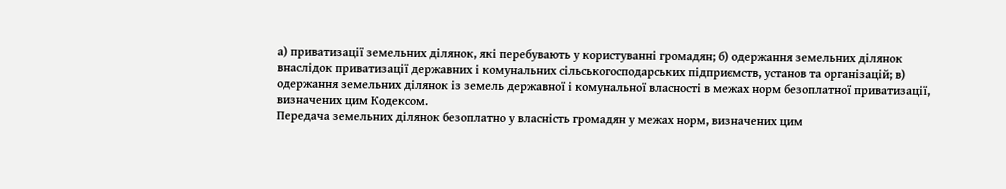а) приватизації земельних ділянок, які перебувають у користуванні громадян; б) одержання земельних ділянок внаслідок приватизації державних і комунальних сільськогосподарських підприємств, установ та організацій; в) одержання земельних ділянок із земель державної і комунальної власності в межах норм безоплатної приватизації, визначених цим Кодексом.
Передача земельних ділянок безоплатно у власність громадян у межах норм, визначених цим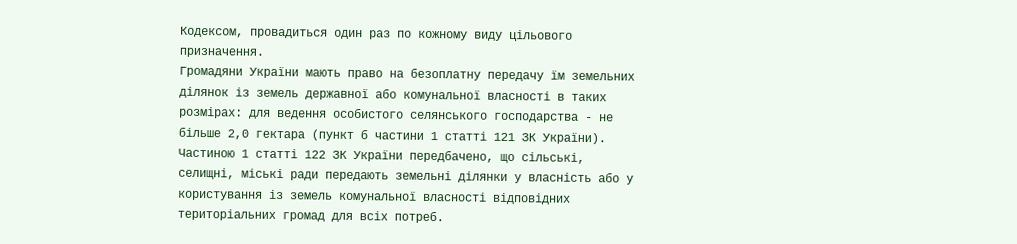Кодексом, провадиться один раз по кожному виду цільового призначення.
Громадяни України мають право на безоплатну передачу їм земельних ділянок із земель державної або комунальної власності в таких розмірах: для ведення особистого селянського господарства - не більше 2,0 гектара (пункт б частини 1 статті 121 ЗК України).
Частиною 1 статті 122 ЗК України передбачено, що сільські, селищні, міські ради передають земельні ділянки у власність або у користування із земель комунальної власності відповідних територіальних громад для всіх потреб.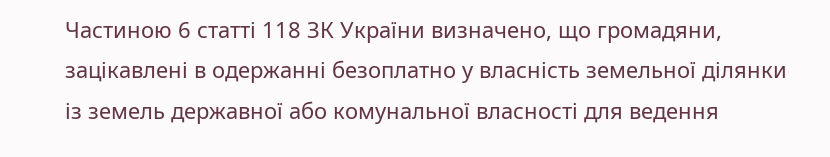Частиною 6 статті 118 ЗК України визначено, що громадяни, зацікавлені в одержанні безоплатно у власність земельної ділянки із земель державної або комунальної власності для ведення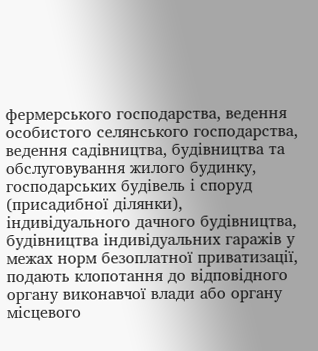фермерського господарства, ведення особистого селянського господарства, ведення садівництва, будівництва та обслуговування жилого будинку, господарських будівель і споруд (присадибної ділянки), індивідуального дачного будівництва, будівництва індивідуальних гаражів у межах норм безоплатної приватизації, подають клопотання до відповідного органу виконавчої влади або органу місцевого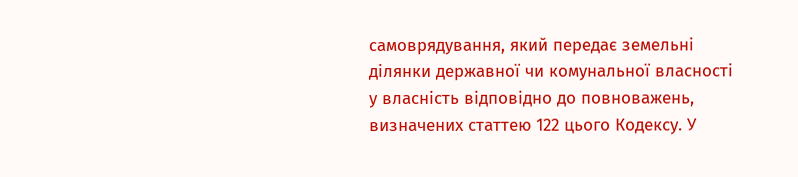самоврядування, який передає земельні ділянки державної чи комунальної власності у власність відповідно до повноважень, визначених статтею 122 цього Кодексу. У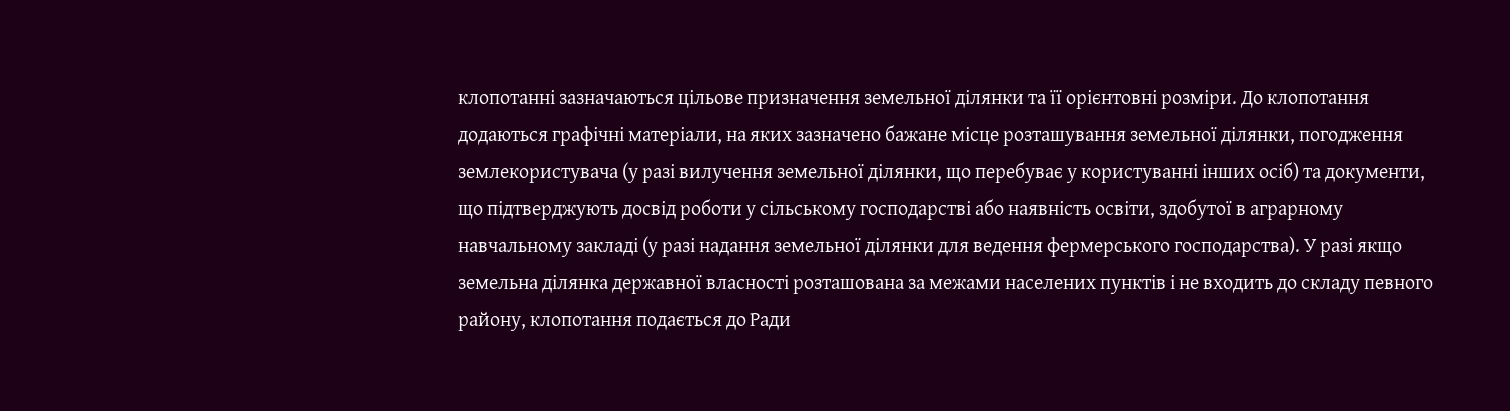клопотанні зазначаються цільове призначення земельної ділянки та її орієнтовні розміри. До клопотання додаються графічні матеріали, на яких зазначено бажане місце розташування земельної ділянки, погодження землекористувача (у разі вилучення земельної ділянки, що перебуває у користуванні інших осіб) та документи, що підтверджують досвід роботи у сільському господарстві або наявність освіти, здобутої в аграрному навчальному закладі (у разі надання земельної ділянки для ведення фермерського господарства). У разі якщо земельна ділянка державної власності розташована за межами населених пунктів і не входить до складу певного району, клопотання подається до Ради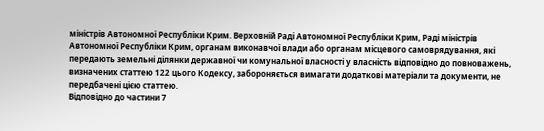міністрів Автономної Республіки Крим. Верховній Раді Автономної Республіки Крим, Раді міністрів Автономної Республіки Крим, органам виконавчої влади або органам місцевого самоврядування, які передають земельні ділянки державної чи комунальної власності у власність відповідно до повноважень, визначених статтею 122 цього Кодексу, забороняється вимагати додаткові матеріали та документи, не передбачені цією статтею.
Відповідно до частини 7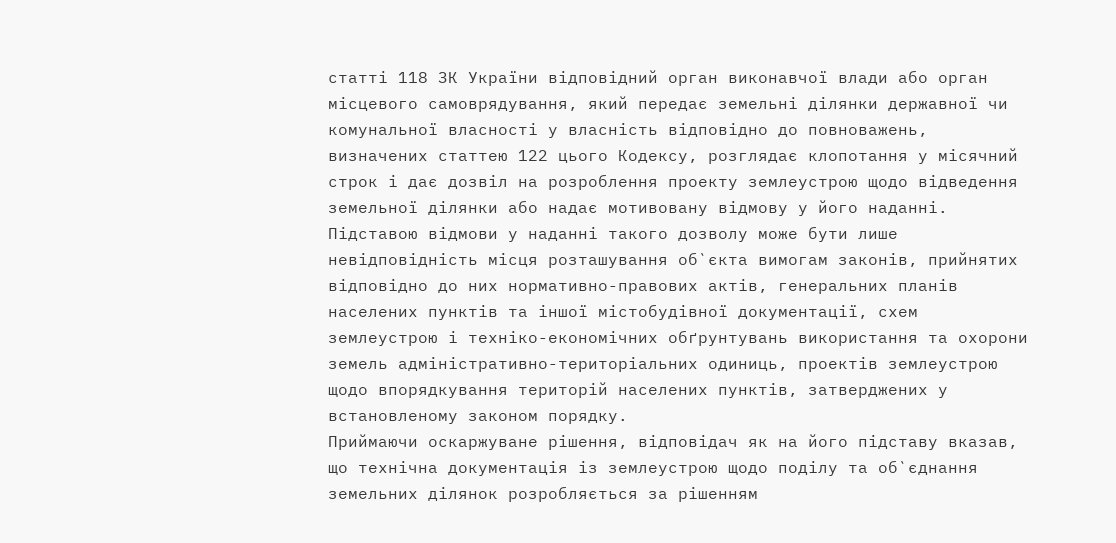статті 118 ЗК України відповідний орган виконавчої влади або орган місцевого самоврядування, який передає земельні ділянки державної чи комунальної власності у власність відповідно до повноважень, визначених статтею 122 цього Кодексу, розглядає клопотання у місячний строк і дає дозвіл на розроблення проекту землеустрою щодо відведення земельної ділянки або надає мотивовану відмову у його наданні. Підставою відмови у наданні такого дозволу може бути лише невідповідність місця розташування об`єкта вимогам законів, прийнятих відповідно до них нормативно-правових актів, генеральних планів населених пунктів та іншої містобудівної документації, схем землеустрою і техніко-економічних обґрунтувань використання та охорони земель адміністративно-територіальних одиниць, проектів землеустрою щодо впорядкування територій населених пунктів, затверджених у встановленому законом порядку.
Приймаючи оскаржуване рішення, відповідач як на його підставу вказав, що технічна документація із землеустрою щодо поділу та об`єднання земельних ділянок розробляється за рішенням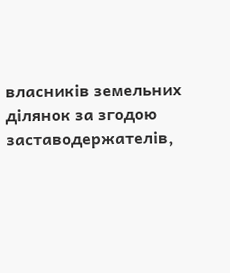власників земельних ділянок за згодою заставодержателів,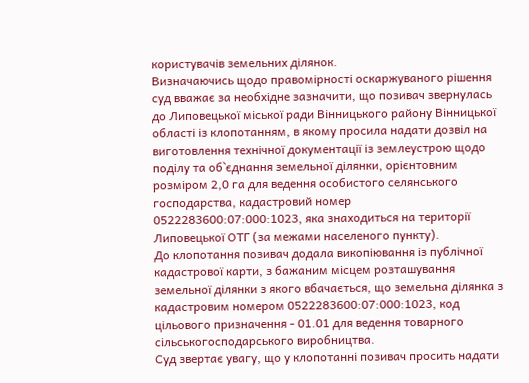користувачів земельних ділянок.
Визначаючись щодо правомірності оскаржуваного рішення суд вважає за необхідне зазначити, що позивач звернулась до Липовецької міської ради Вінницького району Вінницької області із клопотанням, в якому просила надати дозвіл на виготовлення технічної документації із землеустрою щодо поділу та об`єднання земельної ділянки, орієнтовним розміром 2,0 га для ведення особистого селянського господарства, кадастровий номер 0522283600:07:000:1023, яка знаходиться на території Липовецької ОТГ (за межами населеного пункту).
До клопотання позивач додала викопіювання із публічної кадастрової карти, з бажаним місцем розташування земельної ділянки з якого вбачається, що земельна ділянка з кадастровим номером 0522283600:07:000:1023, код цільового призначення - 01.01 для ведення товарного сільськогосподарського виробництва.
Суд звертає увагу, що у клопотанні позивач просить надати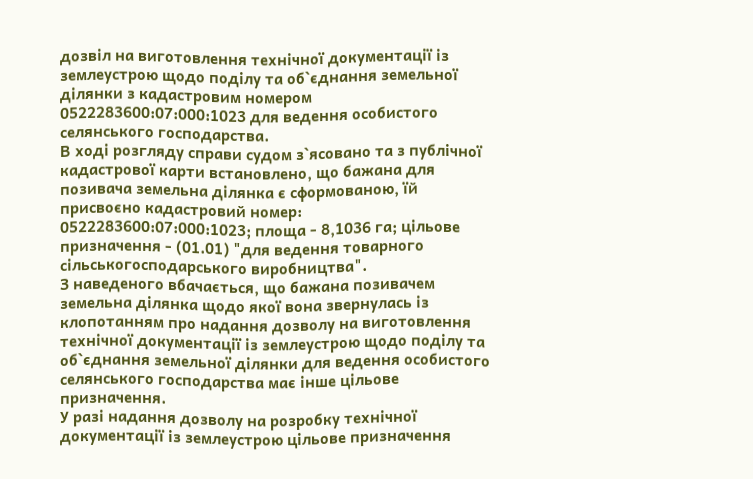дозвіл на виготовлення технічної документації із землеустрою щодо поділу та об`єднання земельної ділянки з кадастровим номером 0522283600:07:000:1023 для ведення особистого селянського господарства.
В ході розгляду справи судом з`ясовано та з публічної кадастрової карти встановлено, що бажана для позивача земельна ділянка є сформованою, їй присвоєно кадастровий номер: 0522283600:07:000:1023; площа - 8,1036 га; цільове призначення - (01.01) "для ведення товарного сільськогосподарського виробництва".
З наведеного вбачається, що бажана позивачем земельна ділянка щодо якої вона звернулась із клопотанням про надання дозволу на виготовлення технічної документації із землеустрою щодо поділу та об`єднання земельної ділянки для ведення особистого селянського господарства має інше цільове призначення.
У разі надання дозволу на розробку технічної документації із землеустрою цільове призначення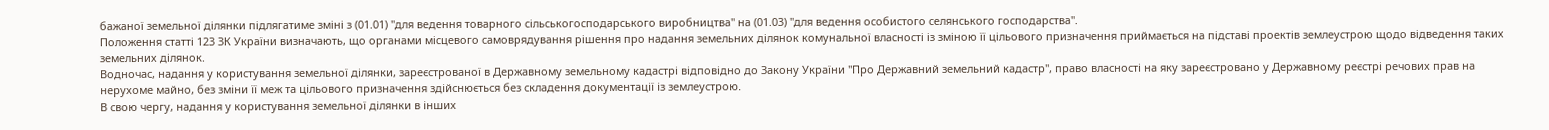бажаної земельної ділянки підлягатиме зміні з (01.01) "для ведення товарного сільськогосподарського виробництва" на (01.03) "для ведення особистого селянського господарства".
Положення статті 123 ЗК України визначають, що органами місцевого самоврядування рішення про надання земельних ділянок комунальної власності із зміною її цільового призначення приймається на підставі проектів землеустрою щодо відведення таких земельних ділянок.
Водночас, надання у користування земельної ділянки, зареєстрованої в Державному земельному кадастрі відповідно до Закону України "Про Державний земельний кадастр", право власності на яку зареєстровано у Державному реєстрі речових прав на нерухоме майно, без зміни її меж та цільового призначення здійснюється без складення документації із землеустрою.
В свою чергу, надання у користування земельної ділянки в інших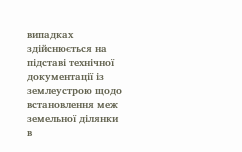випадках здійснюється на підставі технічної документації із землеустрою щодо встановлення меж земельної ділянки в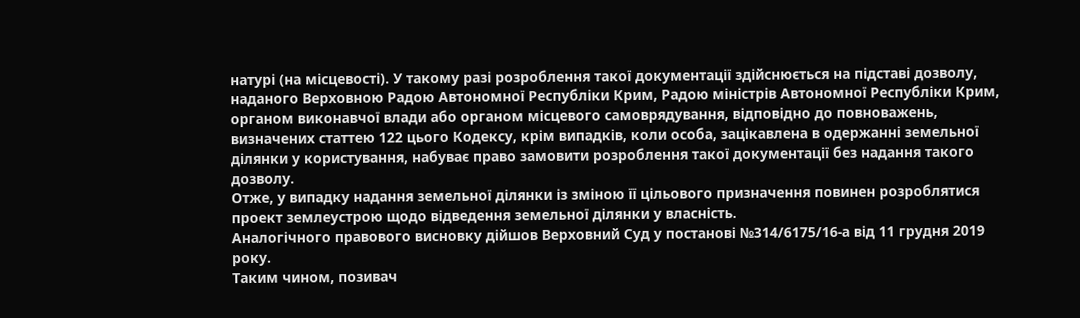натурі (на місцевості). У такому разі розроблення такої документації здійснюється на підставі дозволу, наданого Верховною Радою Автономної Республіки Крим, Радою міністрів Автономної Республіки Крим, органом виконавчої влади або органом місцевого самоврядування, відповідно до повноважень, визначених статтею 122 цього Кодексу, крім випадків, коли особа, зацікавлена в одержанні земельної ділянки у користування, набуває право замовити розроблення такої документації без надання такого дозволу.
Отже, у випадку надання земельної ділянки із зміною її цільового призначення повинен розроблятися проект землеустрою щодо відведення земельної ділянки у власність.
Аналогічного правового висновку дійшов Верховний Суд у постанові №314/6175/16-а від 11 грудня 2019 року.
Таким чином, позивач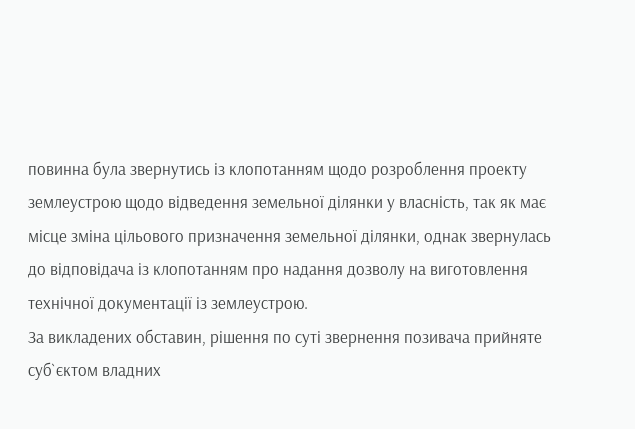повинна була звернутись із клопотанням щодо розроблення проекту землеустрою щодо відведення земельної ділянки у власність, так як має місце зміна цільового призначення земельної ділянки, однак звернулась до відповідача із клопотанням про надання дозволу на виготовлення технічної документації із землеустрою.
За викладених обставин, рішення по суті звернення позивача прийняте суб`єктом владних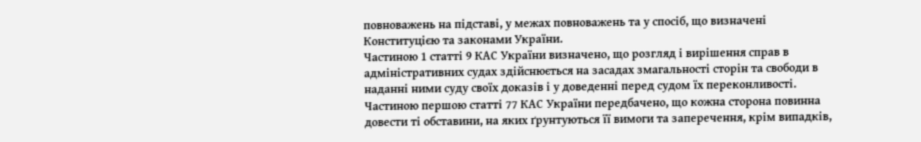повноважень на підставі, у межах повноважень та у спосіб, що визначені Конституцією та законами України.
Частиною 1 статті 9 КАС України визначено, що розгляд і вирішення справ в адміністративних судах здійснюється на засадах змагальності сторін та свободи в наданні ними суду своїх доказів і у доведенні перед судом їх переконливості.
Частиною першою статті 77 КАС України передбачено, що кожна сторона повинна довести ті обставини, на яких ґрунтуються її вимоги та заперечення, крім випадків,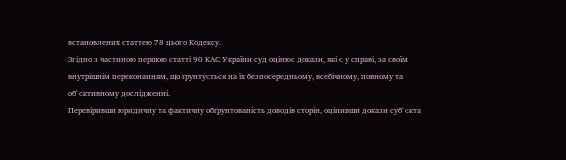встановлених статтею 78 цього Кодексу.
Згідно з частиною першою статті 90 КАС України суд оцінює докази, які є у справі, за своїм внутрішнім переконанням, що ґрунтується на їх безпосередньому, всебічному, повному та об`єктивному дослідженні.
Перевіривши юридичну та фактичну обґрунтованість доводів сторін, оцінивши докази суб`єкта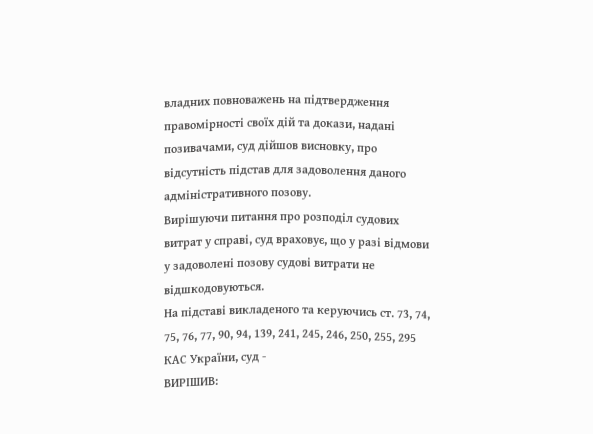владних повноважень на підтвердження правомірності своїх дій та докази, надані позивачами, суд дійшов висновку, про відсутність підстав для задоволення даного адміністративного позову.
Вирішуючи питання про розподіл судових витрат у справі, суд враховує, що у разі відмови у задоволені позову судові витрати не відшкодовуються.
На підставі викладеного та керуючись ст. 73, 74, 75, 76, 77, 90, 94, 139, 241, 245, 246, 250, 255, 295 КАС України, суд -
ВИРІШИВ: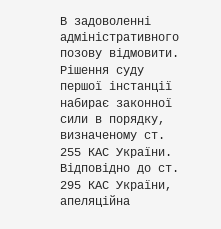В задоволенні адміністративного позову відмовити.
Рішення суду першої інстанції набирає законної сили в порядку, визначеному ст. 255 КАС України.
Відповідно до ст. 295 КАС України, апеляційна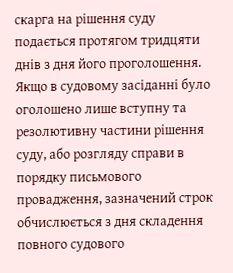скарга на рішення суду подається протягом тридцяти днів з дня його проголошення. Якщо в судовому засіданні було оголошено лише вступну та резолютивну частини рішення суду, або розгляду справи в порядку письмового провадження, зазначений строк обчислюється з дня складення повного судового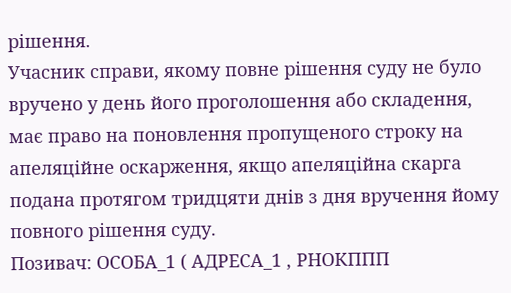рішення.
Учасник справи, якому повне рішення суду не було вручено у день його проголошення або складення, має право на поновлення пропущеного строку на апеляційне оскарження, якщо апеляційна скарга подана протягом тридцяти днів з дня вручення йому повного рішення суду.
Позивач: ОСОБА_1 ( АДРЕСА_1 , РНОКППП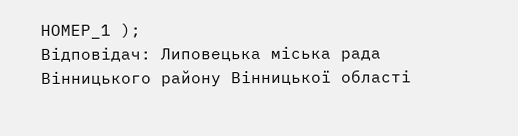НОМЕР_1 );
Відповідач: Липовецька міська рада Вінницького району Вінницької області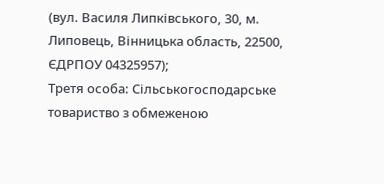(вул. Василя Липківського, 30, м. Липовець, Вінницька область, 22500, ЄДРПОУ 04325957);
Третя особа: Сільськогосподарське товариство з обмеженою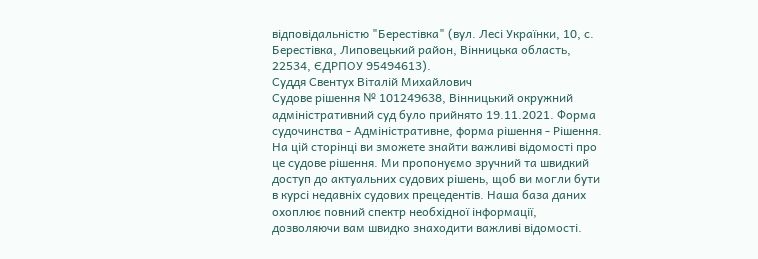відповідальністю "Берестівка" (вул. Лесі Українки, 10, с. Берестівка, Липовецький район, Вінницька область, 22534, ЄДРПОУ 95494613).
Суддя Свентух Віталій Михайлович
Судове рішення № 101249638, Вінницький окружний адміністративний суд було прийнято 19.11.2021. Форма судочинства - Адміністративне, форма рішення - Рішення. На цій сторінці ви зможете знайти важливі відомості про це судове рішення. Ми пропонуємо зручний та швидкий доступ до актуальних судових рішень, щоб ви могли бути в курсі недавніх судових прецедентів. Наша база даних охоплює повний спектр необхідної інформації, дозволяючи вам швидко знаходити важливі відомості.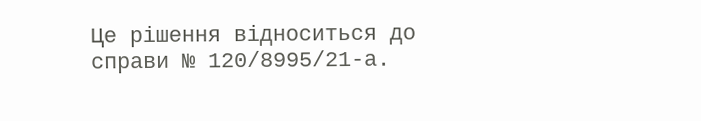Це рішення відноситься до справи № 120/8995/21-а.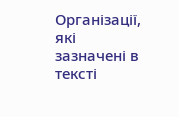Організації, які зазначені в тексті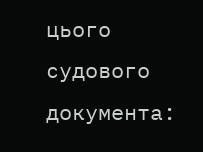цього судового документа: